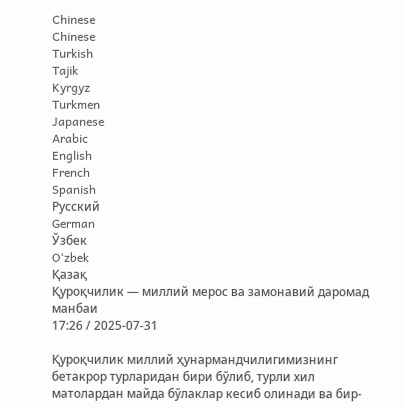Chinese
Chinese
Turkish
Tajik
Kyrgyz
Turkmen
Japanese
Arabic
English
French
Spanish
Русский
German
Ўзбек
Oʻzbek
Қазақ
Қуроқчилик — миллий мерос ва замонавий даромад манбаи
17:26 / 2025-07-31

Қуроқчилик миллий ҳунармандчилигимизнинг бетакрор турларидан бири бўлиб, турли хил матолардан майда бўлаклар кесиб олинади ва бир-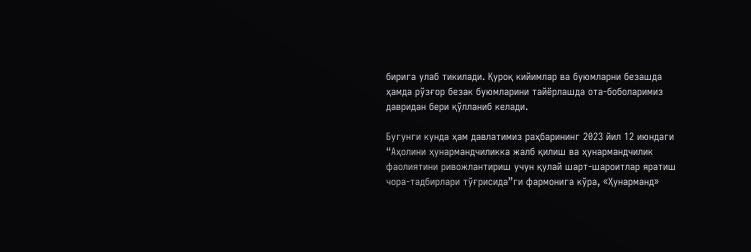бирига улаб тикилади. Қуроқ кийимлар ва буюмларни безашда ҳамда рўзғор безак буюмларини тайёрлашда ота-боболаримиз давридан бери қўлланиб келади.

Бугунги кунда ҳам давлатимиз раҳбарининг 2023 йил 12 июндаги “Аҳолини ҳунармандчиликка жалб қилиш ва ҳунармандчилик фаолиятини ривожлантириш учун қулай шарт-шароитлар яратиш чора-тадбирлари тўғрисида”ги фармонига кўра, «Ҳунарманд»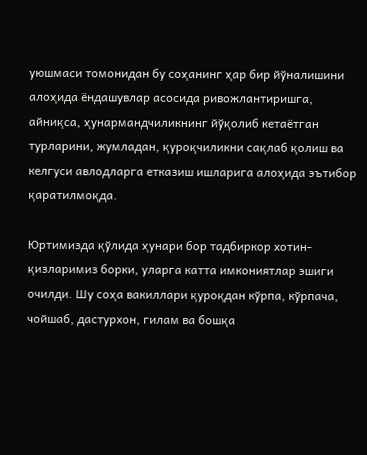уюшмаси томонидан бу соҳанинг ҳар бир йўналишини алоҳида ёндашувлар асосида ривожлантиришга, айниқса, ҳунармандчиликнинг йўқолиб кетаётган турларини, жумладан, қуроқчиликни сақлаб қолиш ва келгуси авлодларга етказиш ишларига алоҳида эътибор қаратилмоқда.

Юртимизда қўлида ҳунари бор тадбиркор хотин-қизларимиз борки, уларга катта имкониятлар эшиги очилди. Шу соҳа вакиллари қуроқдан кўрпа, кўрпача, чойшаб, дастурхон, гилам ва бошқа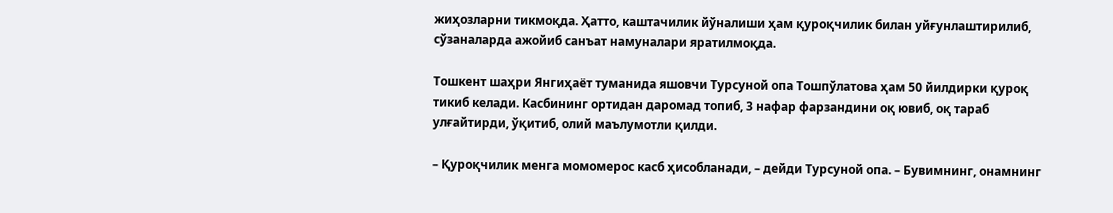жиҳозларни тикмоқда. Ҳатто, каштачилик йўналиши ҳам қуроқчилик билан уйғунлаштирилиб, сўзаналарда ажойиб санъат намуналари яратилмоқда.

Тошкент шаҳри Янгиҳаёт туманида яшовчи Турсуной опа Тошпўлатова ҳам 50 йилдирки қуроқ тикиб келади. Касбининг ортидан даромад топиб, 3 нафар фарзандини оқ ювиб, оқ тараб улғайтирди, ўқитиб, олий маълумотли қилди.

– Қуроқчилик менга момомерос касб ҳисобланади, – дейди Турсуной опа. – Бувимнинг, онамнинг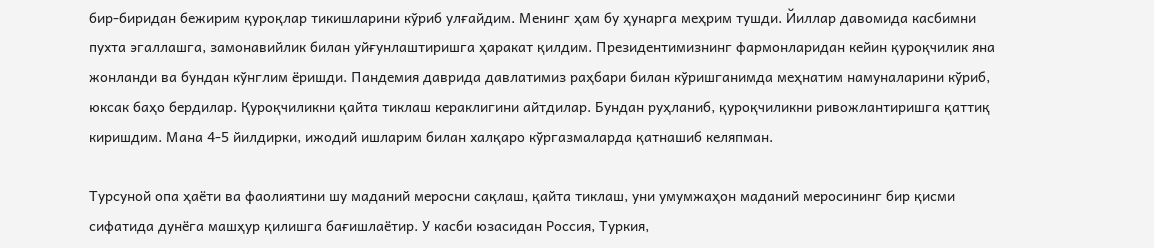бир-биридан бежирим қуроқлар тикишларини кўриб улғайдим. Менинг ҳам бу ҳунарга меҳрим тушди. Йиллар давомида касбимни пухта эгаллашга, замонавийлик билан уйғунлаштиришга ҳаракат қилдим. Президентимизнинг фармонларидан кейин қуроқчилик яна жонланди ва бундан кўнглим ёришди. Пандемия даврида давлатимиз раҳбари билан кўришганимда меҳнатим намуналарини кўриб, юксак баҳо бердилар. Қуроқчиликни қайта тиклаш кераклигини айтдилар. Бундан руҳланиб, қуроқчиликни ривожлантиришга қаттиқ киришдим. Мана 4-5 йилдирки, ижодий ишларим билан халқаро кўргазмаларда қатнашиб келяпман.

Турсуной опа ҳаёти ва фаолиятини шу маданий меросни сақлаш, қайта тиклаш, уни умумжаҳон маданий меросининг бир қисми сифатида дунёга машҳур қилишга бағишлаётир. У касби юзасидан Россия, Туркия,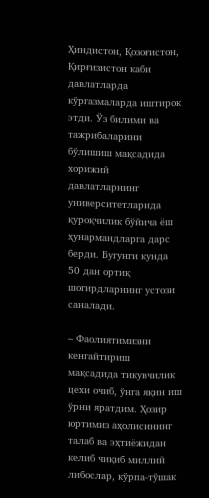Ҳиндистон, Қозоғистон, Қирғизистон каби давлатларда кўргазмаларда иштирок этди. Ўз билими ва тажрибаларини бўлишиш мақсадида хорижий давлатларнинг университетларида қуроқчилик бўйича ёш ҳунармандларга дарс берди. Бугунги кунда 50 дан ортиқ шогирдларнинг устози саналади.

– Фаолиятимизни кенгайтириш мақсадида тикувчилик цехи очиб, ўнга яқин иш ўрни яратдим. Ҳозир юртимиз аҳолисининг талаб ва эҳтиёжидан келиб чиқиб миллий либослар, кўрпа-тўшак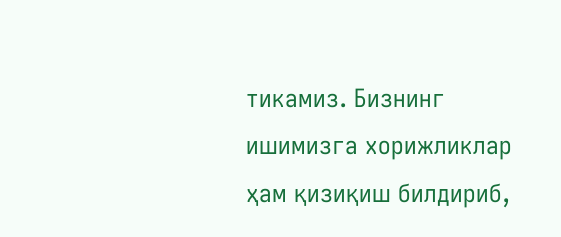тикамиз. Бизнинг ишимизга хорижликлар ҳам қизиқиш билдириб,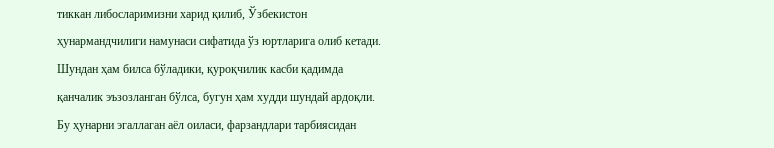тиккан либосларимизни харид қилиб, Ўзбекистон ҳунармандчилиги намунаси сифатида ўз юртларига олиб кетади. Шундан ҳам билса бўладики, қуроқчилик касби қадимда қанчалик эъзозланган бўлса, бугун ҳам худди шундай ардоқли. Бу ҳунарни эгаллаган аёл оиласи, фарзандлари тарбиясидан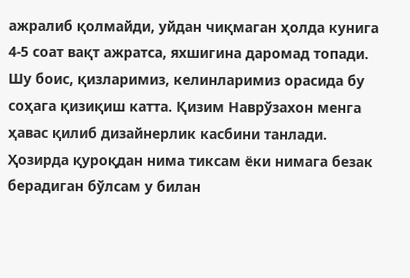ажралиб қолмайди, уйдан чиқмаган ҳолда кунига 4-5 соат вақт ажратса, яхшигина даромад топади. Шу боис, қизларимиз, келинларимиз орасида бу соҳага қизиқиш катта. Қизим Наврўзахон менга ҳавас қилиб дизайнерлик касбини танлади. Ҳозирда қуроқдан нима тиксам ёки нимага безак берадиган бўлсам у билан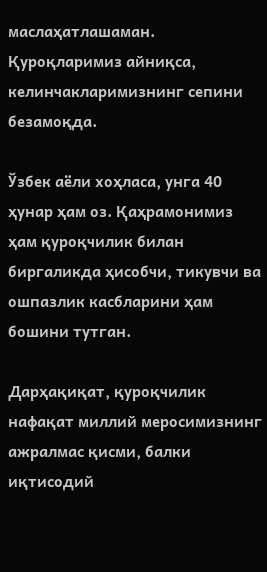маслаҳатлашаман. Қуроқларимиз айниқса, келинчакларимизнинг сепини безамоқда.

Ўзбек аёли хоҳласа, унга 40 ҳунар ҳам оз. Қаҳрамонимиз ҳам қуроқчилик билан биргаликда ҳисобчи, тикувчи ва ошпазлик касбларини ҳам бошини тутган.

Дарҳақиқат, қуроқчилик нафақат миллий меросимизнинг ажралмас қисми, балки иқтисодий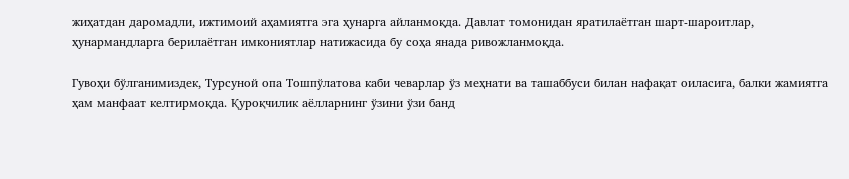жиҳатдан даромадли, ижтимоий аҳамиятга эга ҳунарга айланмоқда. Давлат томонидан яратилаётган шарт-шароитлар, ҳунармандларга берилаётган имкониятлар натижасида бу соҳа янада ривожланмоқда.

Гувоҳи бўлганимиздек, Турсуной опа Тошпўлатова каби чеварлар ўз меҳнати ва ташаббуси билан нафақат оиласига, балки жамиятга ҳам манфаат келтирмоқда. Қуроқчилик аёлларнинг ўзини ўзи банд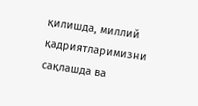қилишда, миллий қадриятларимизни сақлашда ва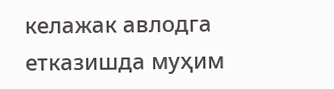келажак авлодга етказишда муҳим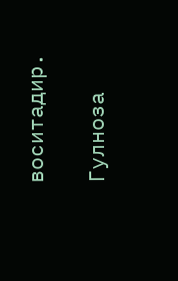воситадир.

Гулноза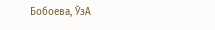Бобоева, ЎзА